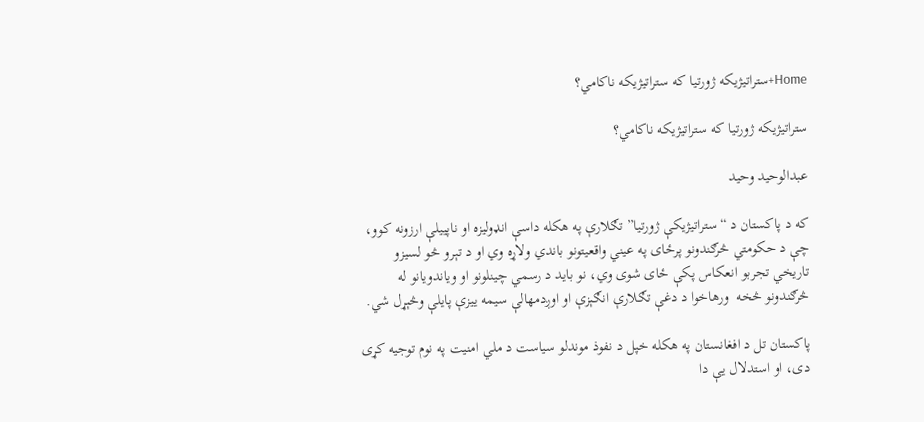Home+ستراتیژیکه ژورتیا که ستراتیژیکه ناکامي؟

ستراتیژیکه ژورتیا که ستراتیژیکه ناکامي؟

عبدالوحید وحيد

که د پاکستان د “ستراتیژیکې ژورتیا” تګلارې په هکله داسې انډوليزه او ناپييلې ارزونه کوو، چې د حکومتي څرګندونو پرځاى په عيني واقعیتونو باندي ولاړه وي او د تېرو څو لسیزو تاریخي تجربو انعکاس پکې ځاى شوى وي، نو باید د رسمي چينلونو او وياندويانو له څرګندونو څخه  ورهاخوا د دغې تګلارې انګېزې او اوږدمهالې سیمه ییزې پایلې وڅېړل شي.

پاکستان تل د افغانستان په هکله خپل د نفوذ موندلو سیاست د ملي امنیت په نوم توجیه کړی دى، او استدلال یې دا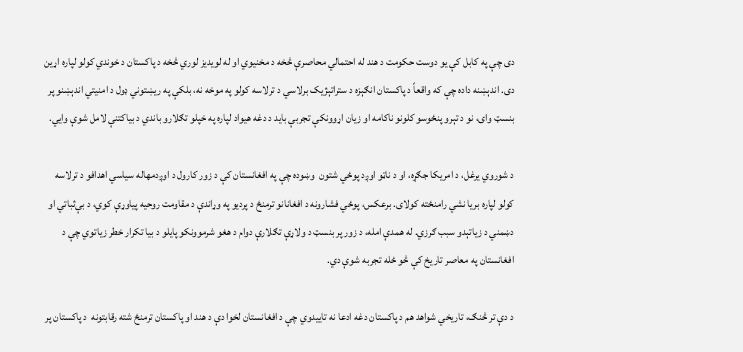دی چې په کابل کې یو دوست حکومت د هند له احتمالي محاصرې څخه د مخنیوي او له لويديز لوري څخه د پاکستان د خوندي کولو لپاره اړین دی. اندېښنه داده چې که واقعاً د پاکستان انګېزه د ستراتېژیک برلاسي د ترلاسه کولو په موخه نه، بلکې په ريښتوني ډول د امنیتي اندېښنو پر بنسټ واى، نو د تېرو پنځوسو کلونو ناکامه او زيان اړوونکې تجربې باید د دغه هیواد لپاره په خپلو تګلارو باندي د بیاکتنې لامل شوې وایي.

د شوروي یرغل، د امریکا جګړه، او د ناټو اوږد پوځي شتون  وښوده چې په افغانستان کې د زور کارول د اوږدمهاله سیاسي اهدافو د ترلاسه کولو لپاره بريا نشي رامنځته کولاى. برعکس، پوځي فشارونه د افغانانو ترمنځ د پرديو په وړاندې د مقاومت روحيه پياوړې کوي، د بې‌ثباتي او دښمني د زیاتېدو سبب ګرزي. له همدې امله، د زور پر بنسټ د ولاړې تګلارې دوام د هغو شرموونکو پایلو د بیا تکرار خطر زیاتوي چې د افغانستان په معاصر تاریخ کې څو ځله تجربه شوې دي.

د دې تر څنګ، تاریخي شواهد هم د پاکستان دغه ادعا نه تاییدوي چې د افغانستان لخوا دې د هند او پاکستان ترمنځ شته رقابتونه  د پاکستان پر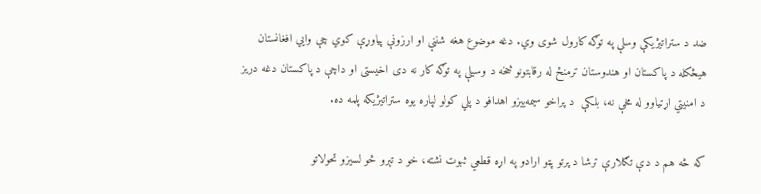ضد د ستراتیژیکې وسلې په توګه کارول شوى وي. دغه موضوع هغه شننې او ارزونې پياوړې کوي چې وايي افغانستان هيڅکله د پاکستان او هندوستان ترمنځ له رقابتونو څخه د وسيلې په توګه کار نه دى اخيستى او داچې د پاکستان دغه دريز د امنیتي اړتیاوو له مخې نه، بلکې  د پراخو سیمه‌ییزو اهدافو د پلي کولو لپاره یوه ستراتیژیکه پلمه ده.

که څه هم د دې تګلارې ترشا د پرتو پټو ارادو په اړه قطعي ثبوت نشته، خو د تېرو څو لسیزو تحولاتو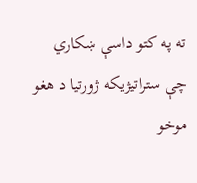ته په کتو داسې ښکاري چې ستراتیژیکه ژورتیا د هغو موخو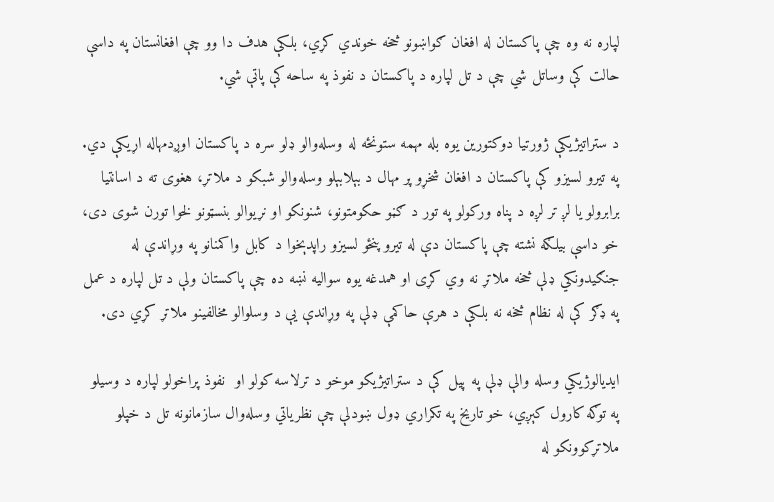لپاره نه وه چې پاکستان له افغان ګواښونو څخه خوندي کړي، بلکې هدف دا وو چې افغانستان په داسې حالت کې وساتل شي چې د تل لپاره د پاکستان د نفوذ په ساحه کې پاتې شي.

د ستراتیژیکې ژورتیا دوکتورين یوه بله مهمه ستونځه له وسله‌والو ډلو سره د پاکستان اوږدمهاله اړیکې دي. په تيرو لسیزو کې پاکستان د افغان شخړو پر مهال د بېلابېلو وسله‌والو شبکو د ملاتړ، هغوى ته د اسانتيا برابرولو یا لږ تر لږه د پناه ورکولو په تور د ګڼو حکومتونو، شنونکو او نړیوالو بنسټونو لخوا تورن شوی دی، خو داسې بيلګه نشته چې پاکستان دې له تيرو پنځو لسيزو راپدېخوا د کابل واکمنانو په وړاندې له جنګيدونکي ډلې څخه ملاتړ نه وي کړى او همدغه يوه سواليه نښه ده چې پاکستان ولې د تل لپاره د عمل په ډګر کې له نظام څخه نه بلکې د هرې حاکمې ډلې په وړاندې يې د وسلوالو مخالفينو ملاتړ کړي دى.

ايديالوژيکي وسله والې ډلې په پیل کې د ستراتیژیکو موخو د ترلاسه کولو او  نفوذ پراخولو لپاره د وسیلو په توګه کارول کېږي، خو تاریخ په تکراري ډول ښودلې چې نظرياتي وسله‌وال سازمانونه تل د خپلو ملاتړکوونکو له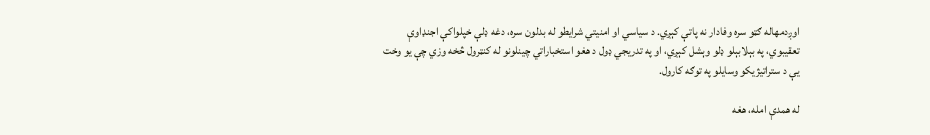اوږدمهاله ګټو سره وفادار نه پاتې کېږي. د سیاسي او امنیتي شرایطو له بدلون سره، دغه ډلې خپلواکې اجنډاوې تعقيبوي، په بېلابېلو ډلو وېشل کېږي، او په تدريجي ډول د هغو استخباراتي چينلونو له کنټرول څخه وزي چې یو وخت یې د ستراتیژیکو وسایلو په توګه کارول.

له همدې امله، هغه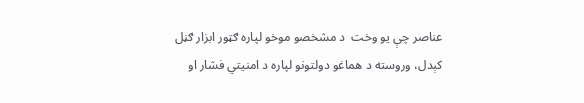عناصر چې یو وخت  د مشخصو موخو لپاره ګټور ابزار ګڼل کېدل، وروسته د هماغو دولتونو لپاره د امنیتي فشار او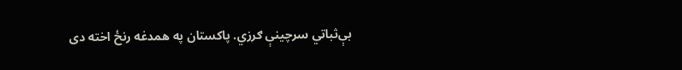بې‌ثباتي سرچینې ګرزي. پاکستان په همدغه رنځ اخته دى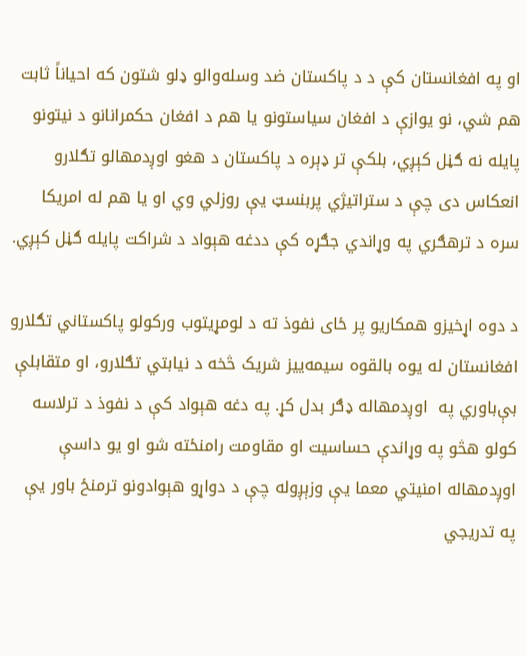او په افغانستان کې د د پاکستان ضد وسله‌والو ډلو شتون که احياناً ثابت هم شي، نو یوازې د افغان سیاستونو یا هم د افغان حکمرانانو د نیتونو پایله نه ګڼل کېږي، بلکې تر ډېره د پاکستان د هغو اوږدمهالو تګلارو انعکاس دی چې د ستراتیژي پربنسټ يې روزلي وي او يا هم له امریکا سره د ترهګري په وړاندي جګړه کې ددغه هېواد د شراکت پايله ګڼل کېږي.

د دوه اړخيزو همکاريو پر ځای نفوذ ته د لومړیتوب ورکولو پاکستاني تګلارو افغانستان له یوه بالقوه سیمه‌ییز شریک څخه د نيابتي تګلارو، او متقابلې بې‌باوري په  اوږدمهاله ډګر بدل کړ. په دغه هېواد کې د نفوذ د ترلاسه کولو هڅو په وړاندې حساسيت او مقاومت رامنځته شو او یو داسې اوږدمهاله امنیتي معما یې وزېږوله چې د دواړو هېوادونو ترمنځ باور یې په تدریجي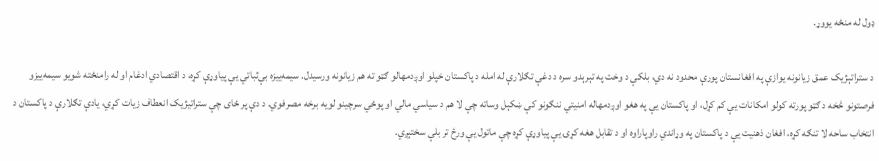ډول له منځه يووړ.

د ستراتېژيک عمق زيانونه یوازې په افغانستان پورې محدود نه دي، بلکې د وخت په تېرېدو سره د دغې تګلارې له امله د پاکستان خپلو اوږدمهالو ګټو ته هم زیانونه ورسیدل. سیمه‌ییزه بې‌ثباتي یې پیاوړې کړه، د اقتصادي ادغام او له رامنځته شويو سیمه‌ییزو فرصتونو څخه د ګټو پورته کولو امکانات یې کم کړل، او پاکستان یې په هغو اوږدمهاله امنیتي ننګونو کې ښکېل وساته چې لا هم د سیاسي مالي او پوځي سرچینو لویه برخه مصرفوي. د دې پر ځای چې ستراتیژیک انعطاف زیات کړي، يادې تګلارې د پاکستان د انتخاب ساحه لا تنګه کړه، افغان ذهنيت يې د پاکستان په وړاندي راوپاراوه او د تقابل هغه کړۍ یې پیاوړې کړه چې ماتول یې ورځ تر بلې سختېږي.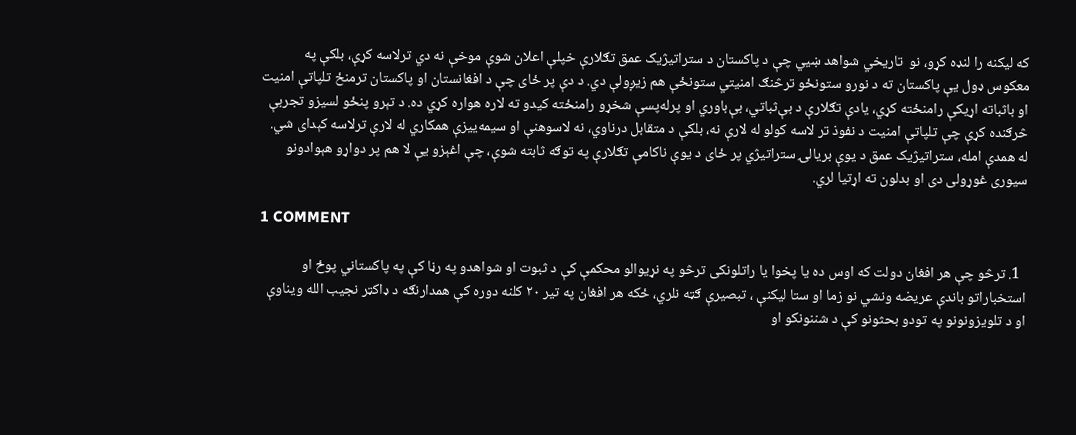که ليکنه را لنډه کړو، نو  تاریخي شواهد ښيي چې د پاکستان د ستراتیژیک عمق تګلارې خپلې اعلان شوې موخې نه دي ترلاسه کړې، بلکې په معکوس ډول يې پاکستان ته د نورو ستونځو ترڅنګ امنیتي ستونځې هم زيږولې دي. د دې پر ځای چې د افغانستان او پاکستان ترمنځ تلپاتې امنیت او باثباته اړیکې رامنځته کړي، يادې تګلارې د بې‌ثباتي، بې‌باوري او پرله‌پسې شخړو رامنځته کيدو ته لاره هواره کړي ده. د تېرو پنځو لسیزو تجربې څرګنده کړې چې تلپاتې امنیت د نفوذ تر لاسه کولو له لارې نه، بلکې د متقابل درناوي، نه لاسوهنې او سیمه‌ییزې همکاري له لارې ترلاسه کېدای شي. له همدې امله، ستراتیژیک عمق د یوې بریالۍ ستراتیژي پر ځای د یوې ناکامې تګلارې په توګه ثابته شوې، چې اغېزو یې لا هم پر دواړو هېوادونو سیوری غوړولی دی او بدلون ته اړتیا لري.

1 COMMENT

  1. ترڅو چې هر افغان دولت که اوس ده یا پخوا یا راتلونکی ترڅو په نړیوالو محکمې کې د ثبوت او شواهدو په رڼا کې په پاکستاني پوځ او استخباراتو باندې عریضه ونشي نو زما او ستا لیکنې ، تبصیرې ګټه نلري، ځکه هر افغان په تیر ۲۰ کلنه دوره کې همدارنګه د ډاکټر نجیب الله ویناوې او د تلویزونونو په تودو بحثونو کې د شننونکو او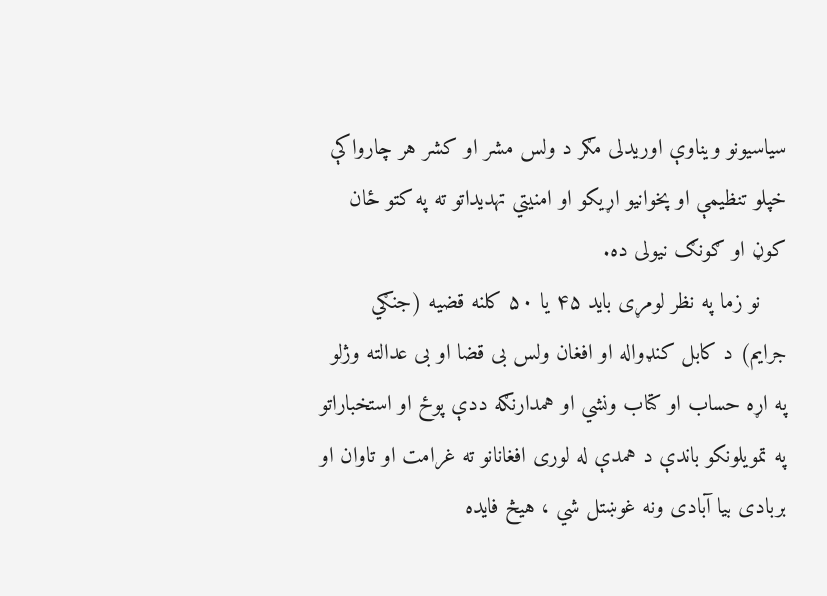سیاسیونو ویناوې اوریدلی مګر د ولس مشر او کشر هر چارواکې خپلو تنظیمې او پخوانیو اړیکو او امنیتي تهدیداتو ته په کتو ځان کوڼ او ګونګ نیولی ده.
    نو زما په نظر لومړی باید ۴۵ یا ۵۰ کلنه قضیه (جنګي جرایم) د کابل کنډواله او افغان ولس بی قضا او بی عدالته وژلو په اړه حساب او کتاب ونشي او همدارنګه ددې پوځ او استخباراتو په تمویلونکو باندې د همدې له لوری افغانانو ته غرامت او تاوان او بربادی بیا آبادی ونه غوښتل شي ، هیڅ فایده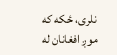نلری، ځکه که موږ افغانان له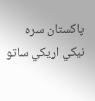پاکستان سره نیکي اړیکي ساتو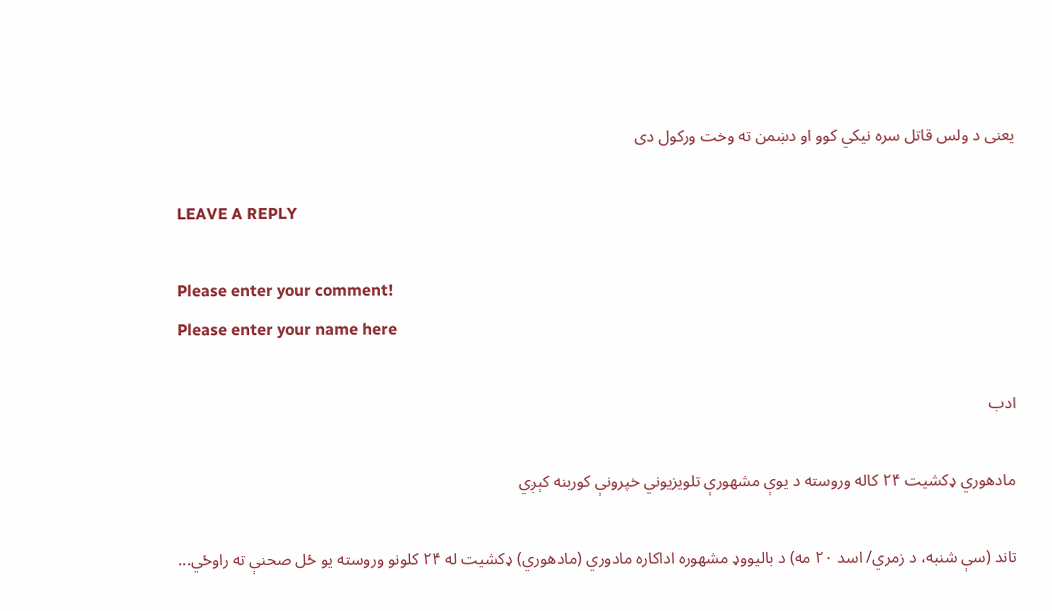یعنی د ولس قاتل سره نیکي کوو او دښمن ته وخت ورکول دی

LEAVE A REPLY

Please enter your comment!
Please enter your name here

ادب

مادھوري ډکشیت ۲۴ کاله وروسته د یوې مشهورې تلویزیوني خپرونې کوربنه کېږي

تاند (سې شنبه، د زمري/ اسد ۲۰ مه) د بالیووډ مشهوره اداکاره مادوري (مادهوري) ډکشیت له ۲۴ کلونو وروسته یو ځل صحنې ته راوځي...